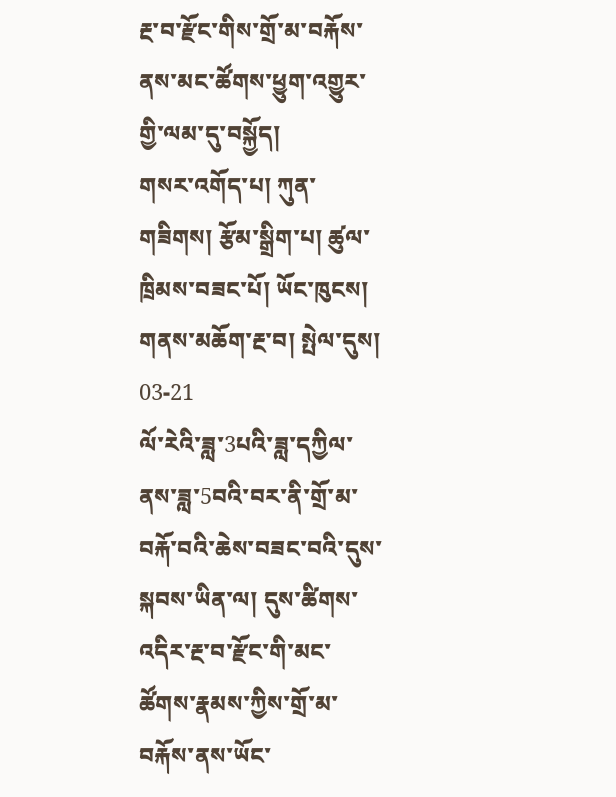རྔ་བ་རྫོང་གིས་གྲོ་མ་བརྐོས་ནས་མང་ཚོགས་ཕྱུག་འགྱུར་གྱི་ལམ་དུ་བསྐྱོད།
གསར་འགོད་པ། ཀུན་གཟིགས། རྩོམ་སྒྲིག་པ། ཚུལ་ཁྲིམས་བཟང་པོ། ཡོང་ཁུངས། གནས་མཆོག་རྔ་བ། སྤེལ་དུས། 03-21
ལོ་རེའི་ཟླ་3པའི་ཟླ་དཀྱིལ་ནས་ཟླ་5བའི་བར་ནི་གྲོ་མ་བརྐོ་བའི་ཆེས་བཟང་བའི་དུས་སྐབས་ཡིན་ལ། དུས་ཚིགས་འདིར་རྔ་བ་རྫོང་གི་མང་ཚོགས་རྣམས་ཀྱིས་གྲོ་མ་བརྐོས་ནས་ཡོང་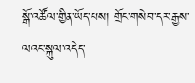སྒོ་འཚོལ་གྱིན་ཡོད་པས། གྲོང་གསེབ་དར་རྒྱས་ལའང་སྐུལ་འདེད་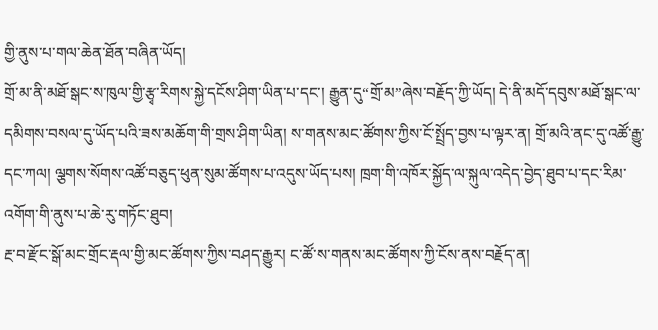གྱི་ནུས་པ་གལ་ཆེན་ཐོན་བཞིན་ཡོད།
གྲོ་མ་ནི་མཐོ་སྒང་ས་ཁུལ་གྱི་རྩྭ་རིགས་སྐྱེ་དངོས་ཤིག་ཡིན་པ་དང་། རྒྱུན་དུ“གྲོ་མ”ཞེས་བརྗོད་ཀྱི་ཡོད། དེ་ནི་མདོ་དབུས་མཐོ་སྒང་ལ་དམིགས་བསལ་དུ་ཡོད་པའི་ཟས་མཆོག་གི་གྲས་ཤིག་ཡིན། ས་གནས་མང་ཚོགས་ཀྱིས་ངོ་སྤྲོད་བྱས་པ་ལྟར་ན། གྲོ་མའི་ནང་དུ་འཚོ་རྒྱུ་དང་ཀལ། ལྕགས་སོགས་འཚོ་བཅུད་ཕུན་སུམ་ཚོགས་པ་འདུས་ཡོད་པས། ཁྲག་གི་འཁོར་སྐྱོད་ལ་སྐུལ་འདེད་བྱེད་ཐུབ་པ་དང་རིམ་འགོག་གི་ནུས་པ་ཆེ་རུ་གཏོང་ཐུབ།
རྔ་བ་རྫོང་སྒོ་མང་གྲོང་རྡལ་གྱི་མང་ཚོགས་ཀྱིས་བཤད་རྒྱུར། ང་ཚོ་ས་གནས་མང་ཚོགས་ཀྱི་ངོས་ནས་བརྗོད་ན།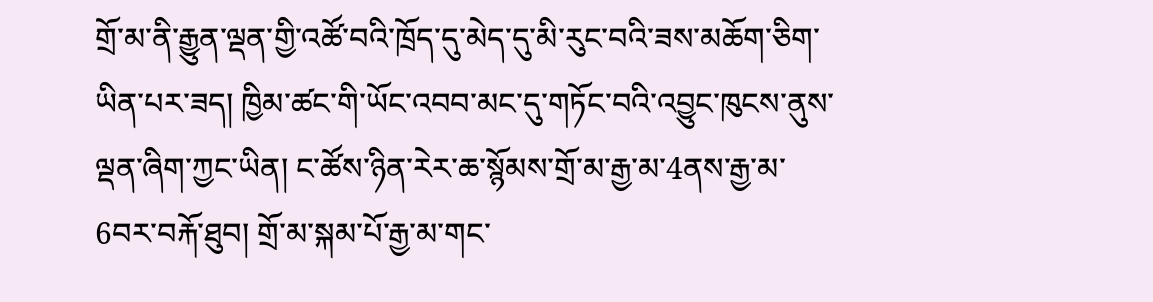གྲོ་མ་ནི་རྒྱུན་ལྡན་གྱི་འཚོ་བའི་ཁྲོད་དུ་མེད་དུ་མི་རུང་བའི་ཟས་མཆོག་ཅིག་ཡིན་པར་ཟད། ཁྱིམ་ཚང་གི་ཡོང་འབབ་མང་དུ་གཏོང་བའི་འབྱུང་ཁུངས་ནུས་ལྡན་ཞིག་ཀྱང་ཡིན། ང་ཚོས་ཉིན་རེར་ཆ་སྙོམས་གྲོ་མ་རྒྱ་མ་4ནས་རྒྱ་མ་6བར་བརྐོ་ཐུབ། གྲོ་མ་སྐམ་པོ་རྒྱ་མ་གང་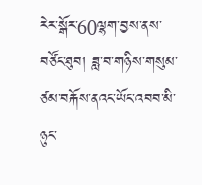རེར་སྒོར་60ལྷག་བྱས་ནས་བཙོང་ཐུབ། ཟླ་བ་གཉིས་གསུམ་ཙམ་བརྐོས་ནའང་ཡོང་འབབ་མི་ཉུང་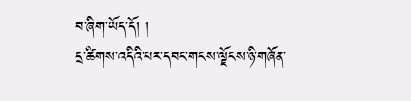བ་ཞིག་ཡོད་དོ། །
དྲ་ཚིགས་འདིའི་པར་དབང་གངས་ལྗོངས་ཉི་གཞོན་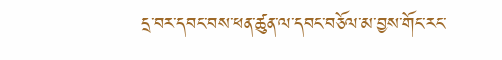དྲ་བར་དབང་བས་ཕན་ཚུན་ལ་དབང་བཅོལ་མ་བྱས་གོང་རང་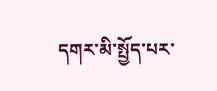དགར་མི་སྤྱོད་པར་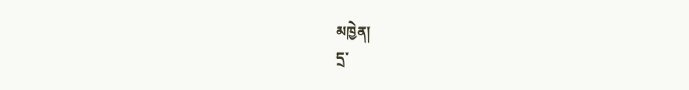མཁྱེན།
དྲ་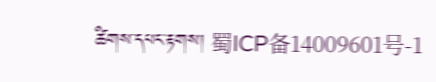ཚིགས་དཔང་རྟགས། 蜀ICP备14009601号-1